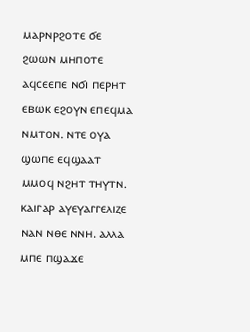ⲙⲁⲣⲛⲣϩⲟⲧⲉ ϭⲉ ϩⲱⲱⲛ ⲙⲏⲡⲟⲧⲉ ⲁϥⲥⲉⲉⲡⲉ ⲛϭⲓ ⲡⲉⲣⲏⲧ ⲉⲃⲱⲕ ⲉϩⲟⲩⲛ ⲉⲡⲉϥⲙⲁ ⲛⲙⲧⲟⲛ. ⲛⲧⲉ ⲟⲩⲁ ϣⲱⲡⲉ ⲉϥϣⲁⲁⲧ ⲙⲙⲟϥ ⲛϩⲏⲧ ⲧⲏⲩⲧⲛ. ⲕⲁⲓⲅⲁⲣ ⲁⲩⲉⲩⲁⲅⲅⲉⲗⲓⲍⲉ ⲛⲁⲛ ⲛⲑⲉ ⲛⲛⲏ. ⲁⲗⲗⲁ ⲙⲡⲉ ⲡϣⲁϫⲉ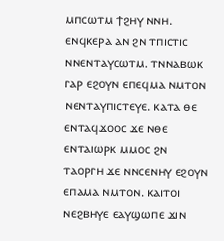ⲙⲡⲥⲱⲧⲙ ϯϩⲏⲩ ⲛⲛⲏ. ⲉⲛϥⲕⲉⲣⲁ ⲁⲛ ϩⲛ ⲧⲡⲓⲥⲧⲓⲥ ⲛⲛⲉⲛⲧⲁⲩⲥⲱⲧⲙ. ⲧⲛⲛⲁⲃⲱⲕ ⲅⲁⲣ ⲉϩⲟⲩⲛ ⲉⲡⲉϥⲙⲁ ⲛⲙⲧⲟⲛ ⲛⲉⲛⲧⲁⲩⲡⲓⲥⲧⲉⲩⲉ. ⲕⲁⲧⲁ ⲑⲉ ⲉⲛⲧⲁϥϫⲟⲟⲥ ϫⲉ ⲛⲑⲉ ⲉⲛⲧⲁⲓⲱⲣⲕ ⲙⲙⲟⲥ ϩⲛ ⲧⲁⲟⲣⲅⲏ ϫⲉ ⲛⲛⲥⲉⲛⲏⲩ ⲉϩⲟⲩⲛ ⲉⲡⲁⲙⲁ ⲛⲙⲧⲟⲛ. ⲕⲁⲓⲧⲟⲓ ⲛⲉϩⲃⲏⲩⲉ ⲉⲁⲩϣⲱⲡⲉ ϫⲓⲛ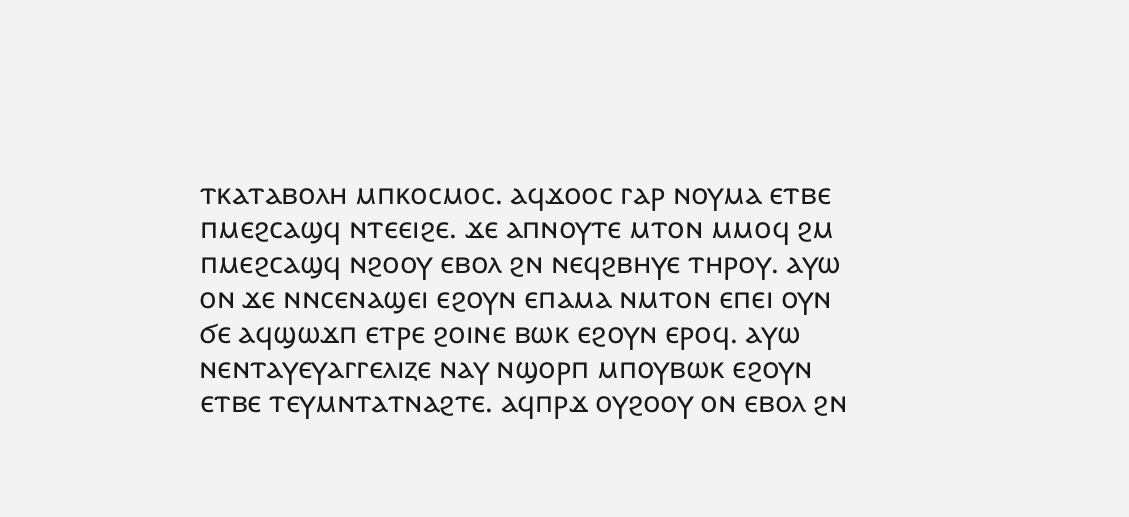ⲧⲕⲁⲧⲁⲃⲟⲗⲏ ⲙⲡⲕⲟⲥⲙⲟⲥ. ⲁϥϫⲟⲟⲥ ⲅⲁⲣ ⲛⲟⲩⲙⲁ ⲉⲧⲃⲉ ⲡⲙⲉϩⲥⲁϣϥ ⲛⲧⲉⲉⲓϩⲉ. ϫⲉ ⲁⲡⲛⲟⲩⲧⲉ ⲙⲧⲟⲛ ⲙⲙⲟϥ ϩⲙ ⲡⲙⲉϩⲥⲁϣϥ ⲛϩⲟⲟⲩ ⲉⲃⲟⲗ ϩⲛ ⲛⲉϥϩⲃⲏⲩⲉ ⲧⲏⲣⲟⲩ. ⲁⲩⲱ ⲟⲛ ϫⲉ ⲛⲛⲥⲉⲛⲁϣⲉⲓ ⲉϩⲟⲩⲛ ⲉⲡⲁⲙⲁ ⲛⲙⲧⲟⲛ ⲉⲡⲉⲓ ⲟⲩⲛ ϭⲉ ⲁϥϣⲱϫⲡ ⲉⲧⲣⲉ ϩⲟⲓⲛⲉ ⲃⲱⲕ ⲉϩⲟⲩⲛ ⲉⲣⲟϥ. ⲁⲩⲱ ⲛⲉⲛⲧⲁⲩⲉⲩⲁⲅⲅⲉⲗⲓⲍⲉ ⲛⲁⲩ ⲛϣⲟⲣⲡ ⲙⲡⲟⲩⲃⲱⲕ ⲉϩⲟⲩⲛ ⲉⲧⲃⲉ ⲧⲉⲩⲙⲛⲧⲁⲧⲛⲁϩⲧⲉ. ⲁϥⲡⲣϫ ⲟⲩϩⲟⲟⲩ ⲟⲛ ⲉⲃⲟⲗ ϩⲛ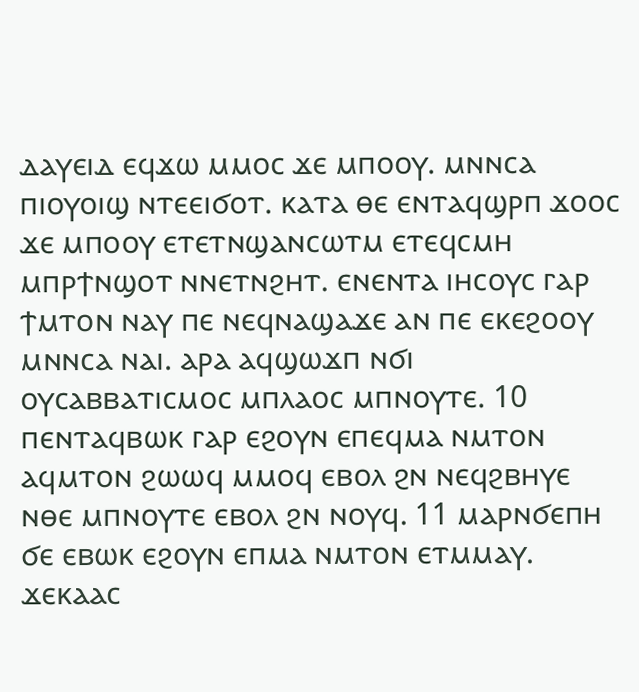ⲇⲁⲩⲉⲓⲇ ⲉϥϫⲱ ⲙⲙⲟⲥ ϫⲉ ⲙⲡⲟⲟⲩ. ⲙⲛⲛⲥⲁ ⲡⲓⲟⲩⲟⲓϣ ⲛⲧⲉⲉⲓϭⲟⲧ. ⲕⲁⲧⲁ ⲑⲉ ⲉⲛⲧⲁϥϣⲣⲡ ϫⲟⲟⲥ ϫⲉ ⲙⲡⲟⲟⲩ ⲉⲧⲉⲧⲛϣⲁⲛⲥⲱⲧⲙ ⲉⲧⲉϥⲥⲙⲏ ⲙⲡⲣϯⲛϣⲟⲧ ⲛⲛⲉⲧⲛϩⲏⲧ. ⲉⲛⲉⲛⲧⲁ ⲓⲏⲥⲟⲩⲥ ⲅⲁⲣ ϯⲙⲧⲟⲛ ⲛⲁⲩ ⲡⲉ ⲛⲉϥⲛⲁϣⲁϫⲉ ⲁⲛ ⲡⲉ ⲉⲕⲉϩⲟⲟⲩ ⲙⲛⲛⲥⲁ ⲛⲁⲓ. ⲁⲣⲁ ⲁϥϣⲱϫⲡ ⲛϭⲓ ⲟⲩⲥⲁⲃⲃⲁⲧⲓⲥⲙⲟⲥ ⲙⲡⲗⲁⲟⲥ ⲙⲡⲛⲟⲩⲧⲉ. 10 ⲡⲉⲛⲧⲁϥⲃⲱⲕ ⲅⲁⲣ ⲉϩⲟⲩⲛ ⲉⲡⲉϥⲙⲁ ⲛⲙⲧⲟⲛ ⲁϥⲙⲧⲟⲛ ϩⲱⲱϥ ⲙⲙⲟϥ ⲉⲃⲟⲗ ϩⲛ ⲛⲉϥϩⲃⲏⲩⲉ ⲛⲑⲉ ⲙⲡⲛⲟⲩⲧⲉ ⲉⲃⲟⲗ ϩⲛ ⲛⲟⲩϥ. 11 ⲙⲁⲣⲛϭⲉⲡⲏ ϭⲉ ⲉⲃⲱⲕ ⲉϩⲟⲩⲛ ⲉⲡⲙⲁ ⲛⲙⲧⲟⲛ ⲉⲧⲙⲙⲁⲩ. ϫⲉⲕⲁⲁⲥ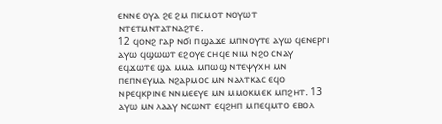ⲉⲛⲛⲉ ⲟⲩⲁ ϩⲉ ϩⲙ ⲡⲓⲥⲙⲟⲧ ⲛⲟⲩⲱⲧ ⲛⲧⲉⲧⲙⲛⲧⲁⲧⲛⲁϩⲧⲉ.
12 ϥⲟⲛϩ ⲅⲁⲣ ⲛϭⲓ ⲡϣⲁϫⲉ ⲙⲡⲛⲟⲩⲧⲉ ⲁⲩⲱ ϥⲉⲛⲉⲣⲅⲓ ⲁⲩⲱ ϥϣⲱⲱⲧ ⲉϩⲟⲩⲉ ⲥⲏϥⲉ ⲛⲓⲙ ⲛϩⲟ ⲥⲛⲁⲩ ⲉϥϫⲱⲧⲉ ϣⲁ ⲙⲙⲁ ⲙⲡⲱϣ ⲛⲧⲉⲯⲩⲭⲏ ⲙⲛ ⲡⲉⲡⲛⲉⲩⲙⲁ ⲛϩⲁⲣⲙⲟⲥ ⲙⲛ ⲛⲁⲗⲧⲕⲁⲥ ⲉϥⲟ ⲛⲣⲉϥⲕⲣⲓⲛⲉ ⲛⲛⲙⲉⲉⲩⲉ ⲙⲛ ⲙⲙⲟⲕⲙⲉⲕ ⲙⲡϩⲏⲧ. 13 ⲁⲩⲱ ⲙⲛ ⲗⲁⲁⲩ ⲛⲥⲱⲛⲧ ⲉϥϩⲏⲡ ⲙⲡⲉϥⲙⲧⲟ ⲉⲃⲟⲗ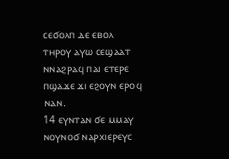ⲥⲉϭⲟⲗⲡ ⲇⲉ ⲉⲃⲟⲗ ⲧⲏⲣⲟⲩ ⲁⲩⲱ ⲥⲉϣⲁⲁⲧ ⲛⲛⲁϩⲣⲁϥ ⲡⲁⲓ ⲉⲧⲉⲣⲉ ⲡϣⲁϫⲉ ϫⲓ ⲉϩⲟⲩⲛ ⲉⲣⲟϥ ⲛⲁⲛ.
14 ⲉⲩⲛⲧⲁⲛ ϭⲉ ⲙⲙⲁⲩ ⲛⲟⲩⲛⲟϭ ⲛⲁⲣⲭⲓⲉⲣⲉⲩⲥ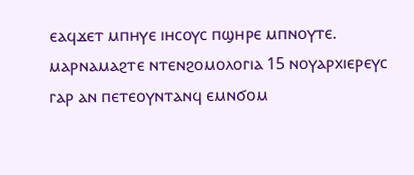ⲉⲁϥϫⲉⲧ ⲙⲡⲏⲩⲉ ⲓⲏⲥⲟⲩⲥ ⲡϣⲏⲣⲉ ⲙⲡⲛⲟⲩⲧⲉ. ⲙⲁⲣⲛⲁⲙⲁϩⲧⲉ ⲛⲧⲉⲛϩⲟⲙⲟⲗⲟⲅⲓⲁ 15 ⲛⲟⲩⲁⲣⲭⲓⲉⲣⲉⲩⲥ ⲅⲁⲣ ⲁⲛ ⲡⲉⲧⲉⲟⲩⲛⲧⲁⲛϥ ⲉⲙⲛϭⲟⲙ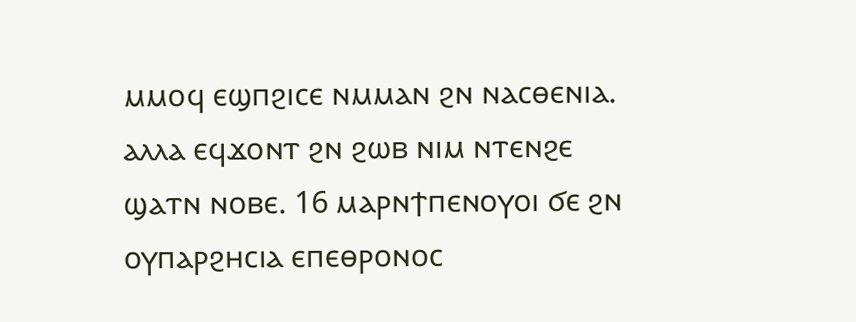ⲙⲙⲟϥ ⲉϣⲡϩⲓⲥⲉ ⲛⲙⲙⲁⲛ ϩⲛ ⲛⲁⲥⲑⲉⲛⲓⲁ. ⲁⲗⲗⲁ ⲉϥϫⲟⲛⲧ ϩⲛ ϩⲱⲃ ⲛⲓⲙ ⲛⲧⲉⲛϩⲉ ϣⲁⲧⲛ ⲛⲟⲃⲉ. 16 ⲙⲁⲣⲛϯⲡⲉⲛⲟⲩⲟⲓ ϭⲉ ϩⲛ ⲟⲩⲡⲁⲣϩⲏⲥⲓⲁ ⲉⲡⲉⲑⲣⲟⲛⲟⲥ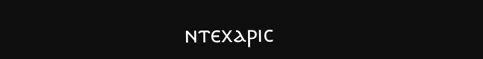ⲛⲧⲉⲭⲁⲣⲓⲥ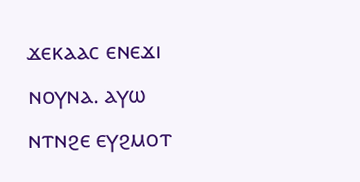ϫⲉⲕⲁⲁⲥ ⲉⲛⲉϫⲓ ⲛⲟⲩⲛⲁ. ⲁⲩⲱ ⲛⲧⲛϩⲉ ⲉⲩϩⲙⲟⲧ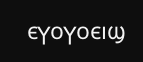ⲉⲩⲟⲩⲟⲉⲓϣ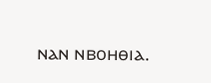ⲛⲁⲛ ⲛⲃⲟⲏⲑⲓⲁ.